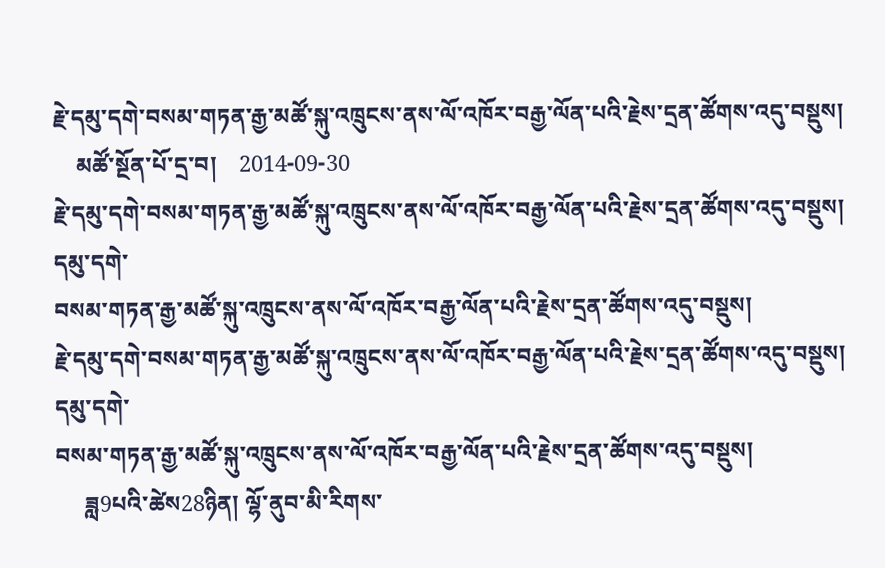རྗེ་དམུ་དགེ་བསམ་གཏན་རྒྱ་མཚོ་སྐུ་འཁྲུངས་ནས་ལོ་འཁོར་བརྒྱ་ལོན་པའི་རྗེས་དྲན་ཚོགས་འདུ་བསྡུས།
    མཚོ་སྔོན་པོ་དྲ་བ།    2014-09-30
རྗེ་དམུ་དགེ་བསམ་གཏན་རྒྱ་མཚོ་སྐུ་འཁྲུངས་ནས་ལོ་འཁོར་བརྒྱ་ལོན་པའི་རྗེས་དྲན་ཚོགས་འདུ་བསྡུས།
དམུ་དགེ་
བསམ་གཏན་རྒྱ་མཚོ་སྐུ་འཁྲུངས་ནས་ལོ་འཁོར་བརྒྱ་ལོན་པའི་རྗེས་དྲན་ཚོགས་འདུ་བསྡུས།
རྗེ་དམུ་དགེ་བསམ་གཏན་རྒྱ་མཚོ་སྐུ་འཁྲུངས་ནས་ལོ་འཁོར་བརྒྱ་ལོན་པའི་རྗེས་དྲན་ཚོགས་འདུ་བསྡུས།
དམུ་དགེ་
བསམ་གཏན་རྒྱ་མཚོ་སྐུ་འཁྲུངས་ནས་ལོ་འཁོར་བརྒྱ་ལོན་པའི་རྗེས་དྲན་ཚོགས་འདུ་བསྡུས།
     ཟླ9པའི་ཚེས28ཉིན། ལྷོ་ནུབ་མི་རིགས་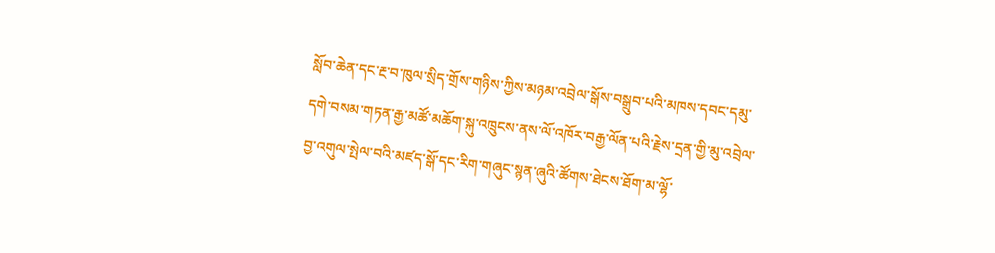སློབ་ཆེན་དང་རྔ་བ་ཁུལ་སྲིད་གྲོས་གཉིས་ཀྱིས་མཉམ་འབྲེལ་སྒོས་བསྒྲུབ་པའི་མཁས་དབང་དམུ་དགེ་བསམ་གཏན་རྒྱ་མཚོ་མཆོག་སྐུ་འཁྲུངས་ནས་ལོ་འཁོར་བརྒྱ་ལོན་པའི་རྗེས་དྲན་གྱི་མུ་འབྲེལ་བྱ་འགུལ་སྤེལ་བའི་མཛད་སྒོ་དང་རིག་གཞུང་སྙན་ཞུའི་ཚོགས་ཐེངས་ཐོག་མ་ལྷོ་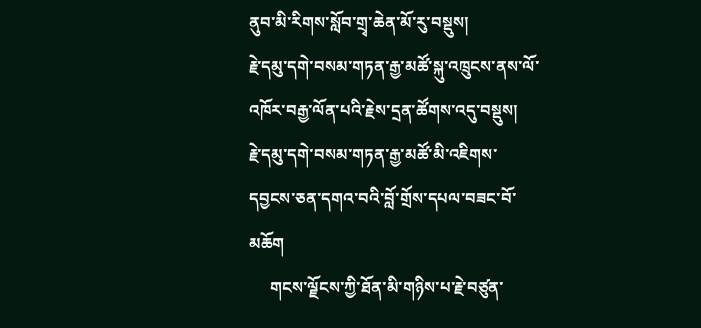ནུབ་མི་རིགས་སློབ་གྲྭ་ཆེན་མོ་རུ་བསྡུས།
རྗེ་དམུ་དགེ་བསམ་གཏན་རྒྱ་མཚོ་སྐུ་འཁྲུངས་ནས་ལོ་འཁོར་བརྒྱ་ལོན་པའི་རྗེས་དྲན་ཚོགས་འདུ་བསྡུས།
རྗེ་དམུ་དགེ་བསམ་གཏན་རྒྱ་མཚོ་མི་འཇིགས་དབྱངས་ཅན་དགའ་བའི་བློ་གྲོས་དཔལ་བཟང་བོ་མཆོག
     གངས་ལྗོངས་ཀྱི་ཐོན་མི་གཉིས་པ་རྗེ་བཙུན་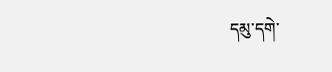དམུ་དགེ་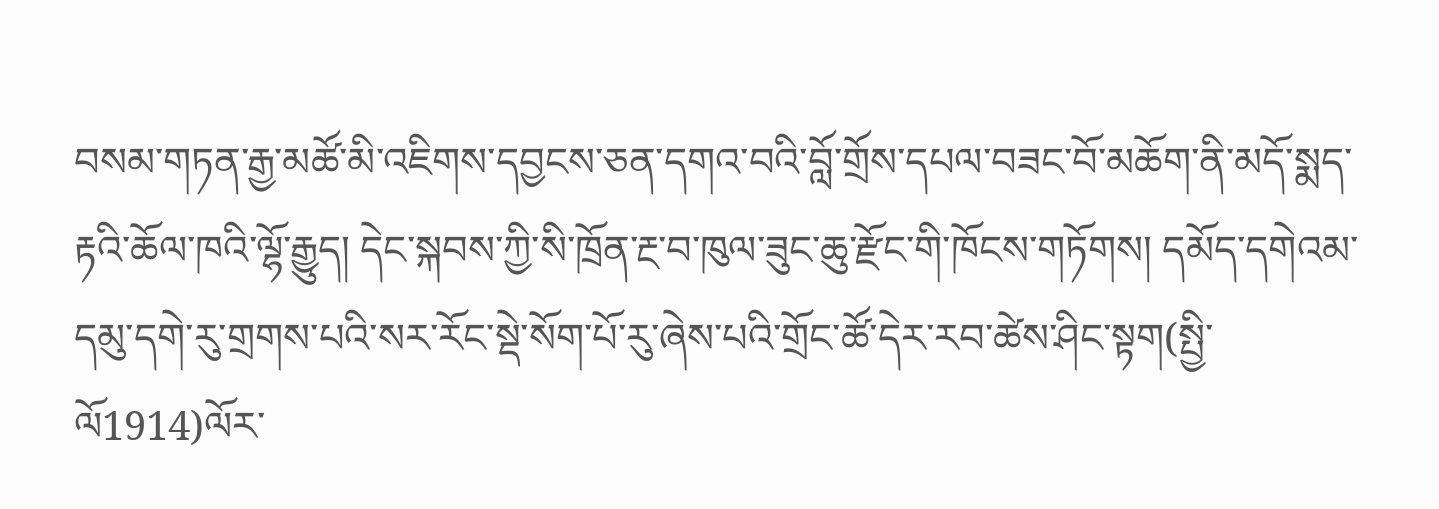བསམ་གཏན་རྒྱ་མཚོ་མི་འཇིགས་དབྱངས་ཅན་དགའ་བའི་བློ་གྲོས་དཔལ་བཟང་བོ་མཆོག་ནི་མདོ་སྨད་རྟའི་ཆོལ་ཁའི་ལྷོ་རྒྱུད། དེང་སྐབས་ཀྱི་སི་ཁྲོན་རྔ་བ་ཁུལ་ཟུང་ཆུ་རྫོང་གི་ཁོངས་གཏོགས། དམོད་དགེའམ་དམུ་དགེ་རུ་གྲགས་པའི་སར་རོང་སྡེ་སོག་པོ་རུ་ཞེས་པའི་གྲོང་ཚོ་དེར་རབ་ཚེས་ཤིང་སྟག(སྤྱི་ལོ1914)ལོར་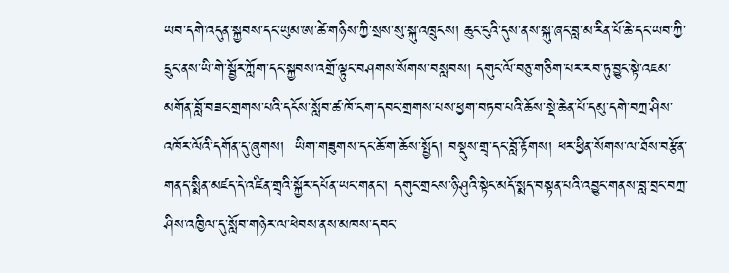ཡབ་དགེ་འདུན་སྐྱབས་དང་ཡུམ་ཨ་ཚེ་གཉིས་ཀྱི་སྲས་སུ་སྐུ་འཁྲུངས། ཆུང་ངུའི་དུས་ནས་སྐུ་ཞང་བླ་མ་རིན་པོ་ཆེ་དང་ཡབ་ཀྱི་དྲུང་ནས་ཡི་གེ་སྦྱོར་ཀློག་དང་སྐྱབས་འགྲོ་ལྟུང་བཤགས་སོགས་བསླབས། དགུང་ལོ་བཅུ་གཅིག་པར་རབ་ཏུ་བྱུང་སྟེ་འཇམ་མགོན་བློ་བཟང་གྲགས་པའི་དངོས་སློབ་ཚ་ཁོ་ངག་དབང་གྲགས་པས་ཕྱག་བཏབ་པའི་ཆོས་སྡེ་ཆེན་པོ་དམུ་དགེ་བཀྲ་ཤིས་འཁོར་ལོའི་དགོན་དུ་ཞུགས།  ཡིག་གཟུགས་དང་ཆོ་ག་ཆོས་སྤྱོད། བསྡུས་གྲྭ་དང་བློ་རྟོགས། ཕར་ཕྱིན་སོགས་ལ་ཐོས་བརྩོན་གནད་སྨིན་མཛད་དེ་འཛིན་གྲྭའི་སྐྱོར་དཔོན་ཡང་གནང་། དགུང་གྲངས་ཉི་ཤུའི་སྟེང་མདོ་སྨད་བསྟན་པའི་འབྱུང་གནས་བླ་བྲང་བཀྲ་ཤིས་འཁྱིལ་དུ་སློབ་གཉེར་ལ་ཕེབས་ནས་མཁས་དབང་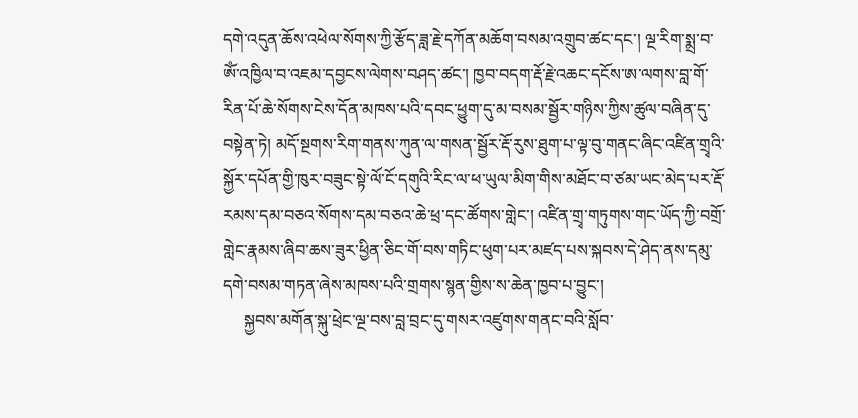དགེ་འདུན་ཆོས་འཕེལ་སོགས་ཀྱི་རྩོད་ཟླ་རྗེ་དཀོན་མཆོག་བསམ་འགྲུབ་ཚང་དང་། ལྔ་རིག་སྨྲ་བ་ༀ་འཁྱིལ་བ་འཇམ་དབྱངས་ལེགས་བཤད་ཚང་། ཁྱབ་བདག་རྡོ་རྗེ་འཆང་དངོས་ཨ་ལགས་བླ་གོ་རིན་པོ་ཆེ་སོགས་ངེས་དོན་མཁས་པའི་དབང་ཕྱུག་དུ་མ་བསམ་སྦྱོར་གཉིས་ཀྱིས་ཚུལ་བཞིན་དུ་བསྟེན་ཏེ། མདོ་སྔགས་རིག་གནས་ཀུན་ལ་གསན་སྦྱོར་རྡོ་རུས་ཐུག་པ་ལྟ་བུ་གནང་ཞིང་འཛིན་གྲྭའི་སྐྱོར་དཔོན་གྱི་ཁུར་བཟུང་སྟེ་ལོ་ངོ་དགུའི་རིང་ལ་ཕ་ཡུལ་མིག་གིས་མཐོང་བ་ཙམ་ཡང་མེད་པར་རྡོ་རམས་དམ་བཅའ་སོགས་དམ་བཅའ་ཆེ་ཕྲ་དང་ཚོགས་གླེང་། འཛིན་གྲྭ་གཏུགས་གང་ཡོད་ཀྱི་བགྲོ་གླེང་རྣམས་ཞིབ་ཆས་ཟུར་ཕྱིན་ཅིང་གོ་བས་གཏིང་ཕུག་པར་མཛད་པས་སྐབས་དེ་ཤེད་ནས་དམུ་དགེ་བསམ་གཏན་ཞེས་མཁས་པའི་གྲགས་སྙན་གྱིས་ས་ཆེན་ཁྱབ་པ་བྱུང་།
     སྐྱབས་མགོན་སྐུ་ཕྲེང་ལྔ་བས་བླ་བྲང་དུ་གསར་འཛུགས་གནང་བའི་སློབ་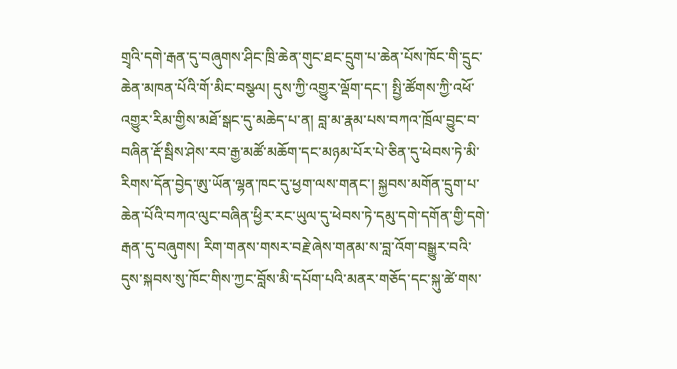གྲྭའི་དགེ་རྒན་དུ་བཞུགས་ཤིང་ཁྲི་ཆེན་གུང་ཐང་དྲུག་པ་ཆེན་པོས་ཁོང་གི་དྲུང་ཆེན་མཁན་པོའི་གོ་མིང་བསྩལ། དུས་ཀྱི་འགྱུར་ལྡོག་དང་། སྤྱི་ཚོགས་ཀྱི་འཕོ་འགྱུར་རིམ་གྱིས་མཐོ་སྒང་དུ་མཆེད་པ་ན། བླ་མ་རྣམ་པས་བཀའ་ཁྲོལ་བྱུང་བ་བཞིན་རྡོ་སྦིས་ཤེས་རབ་རྒྱ་མཚོ་མཆོག་དང་མཉམ་པོར་པེ་ཅིན་དུ་ཕེབས་ཏེ་མི་རིགས་དོན་བྱེད་ཨུ་ཡོན་ལྷན་ཁང་དུ་ཕྱག་ལས་གནང་། སྐྱབས་མགོན་དྲུག་པ་ཆེན་པོའི་བཀའ་ལུང་བཞིན་ཕྱིར་རང་ཡུལ་དུ་ཕེབས་ཏེ་དམུ་དགེ་དགོན་གྱི་དགེ་རྒན་དུ་བཞུགས། རིག་གནས་གསར་བརྗེ་ཞེས་གནམ་ས་བླ་འོག་བསྒྱུར་བའི་དུས་སྐབས་སུ་ཁོང་གིས་ཀྱང་བློས་མི་དཔོག་པའི་མནར་གཅོད་དང་སྐུ་ཚེ་གས་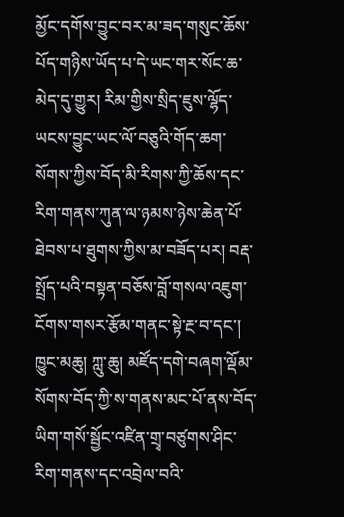མྱོང་དགོས་བྱུང་བར་མ་ཟད་གསུང་ཆོས་པོད་གཉིས་ཡོད་པ་དེ་ཡང་གར་སོང་ཆ་མེད་དུ་གྱུར། རིམ་གྱིས་སྲིད་ཇུས་ལྷོད་ཡངས་བྱུང་ཡང་ལོ་བཅུའི་གོད་ཆག་སོགས་ཀྱིས་བོད་མི་རིགས་ཀྱི་ཆོས་དང་རིག་གནས་ཀུན་ལ་ཉམས་ཉེས་ཆེན་པོ་ཐེབས་པ་ཐུགས་ཀྱིས་མ་བཟོད་པར། བརྡ་སྤྲོད་པའི་བསྟན་བཅོས་བློ་གསལ་འཇུག་ངོགས་གསར་རྩོམ་གནང་སྟེ་རྔ་བ་དང་། ཁྱུང་མཆུ། ཀླུ་ཆུ། མཛོད་དགེ་བཞག་ལྡོམ་སོགས་བོད་ཀྱི་ས་གནས་མང་པོ་ནས་བོད་ཡིག་གསོ་སྦྱོང་འཛིན་གྲྭ་བཙུགས་ཤིང་རིག་གནས་དང་འབྲེལ་བའི་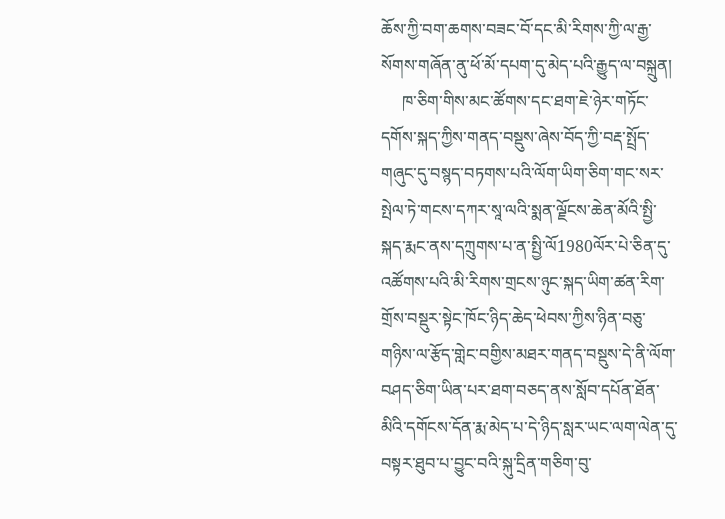ཆོས་ཀྱི་བག་ཆགས་བཟང་བོ་དང་མི་རིགས་ཀྱི་ལ་རྒྱ་སོགས་གཞོན་ནུ་ཕོ་མོ་དཔག་དུ་མེད་པའི་རྒྱུད་ལ་བསྐྲུན།
     ཁ་ཅིག་གིས་མང་ཚོགས་དང་ཐག་ཇེ་ཉེར་གཏོང་དགོས་སྐད་ཀྱིས་གནད་བསྡུས་ཞེས་བོད་ཀྱི་བརྡ་སྤྲོད་གཞུང་དུ་བསྙད་བཏགས་པའི་ལོག་ཡིག་ཅིག་གང་སར་སྤེལ་ཏེ་གངས་དཀར་སཱ་ལའི་སྨན་ལྗོངས་ཆེན་མོའི་སྤྱི་སྐད་རྨང་ནས་དཀྲུགས་པ་ན་སྤྱི་ལོ1980ལོར་པེ་ཅིན་དུ་འཚོགས་པའི་མི་རིགས་གྲངས་ཉུང་སྐད་ཡིག་ཚན་རིག་གྲོས་བསྡུར་སྟེང་ཁོང་ཉིད་ཆེད་ཕེབས་ཀྱིས་ཉིན་བཅུ་གཉིས་ལ་རྩོད་གླེང་བགྱིས་མཐར་གནད་བསྡུས་དེ་ནི་ལོག་བཤད་ཅིག་ཡིན་པར་ཐག་བཅད་ནས་སློབ་དཔོན་ཐོན་མིའི་དགོངས་དོན་རྨ་མེད་པ་དེ་ཉིད་སླར་ཡང་ལག་ལེན་དུ་བསྟར་ཐུབ་པ་བྱུང་བའི་སྐུ་དྲིན་གཅིག་བུ་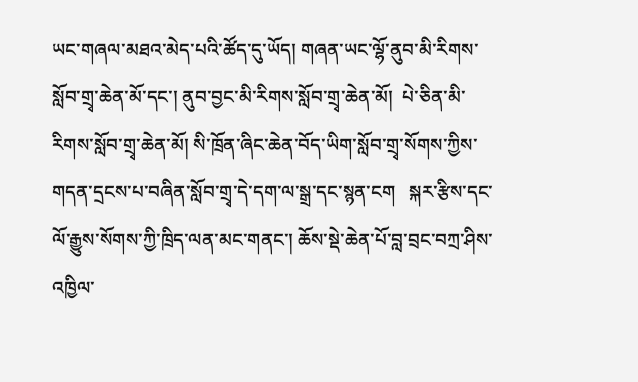ཡང་གཞལ་མཐའ་མེད་པའི་ཚོད་དུ་ཡོད། གཞན་ཡང་ལྷོ་ནུབ་མི་རིགས་སློབ་གྲྭ་ཆེན་མོ་དང་། ནུབ་བྱང་མི་རིགས་སློབ་གྲྭ་ཆེན་མོ།  པེ་ཅིན་མི་རིགས་སློབ་གྲྭ་ཆེན་མོ། སི་ཁྲོན་ཞིང་ཆེན་བོད་ཡིག་སློབ་གྲྭ་སོགས་ཀྱིས་གདན་དྲངས་པ་བཞིན་སློབ་གྲྭ་དེ་དག་ལ་སྒྲ་དང་སྙན་ངག   སྐར་རྩིས་དང་ལོ་རྒྱུས་སོགས་ཀྱི་ཁྲིད་ལན་མང་གནང་། ཆོས་སྡེ་ཆེན་པོ་བླ་བྲང་བཀྲ་ཤིས་འཁྱིལ་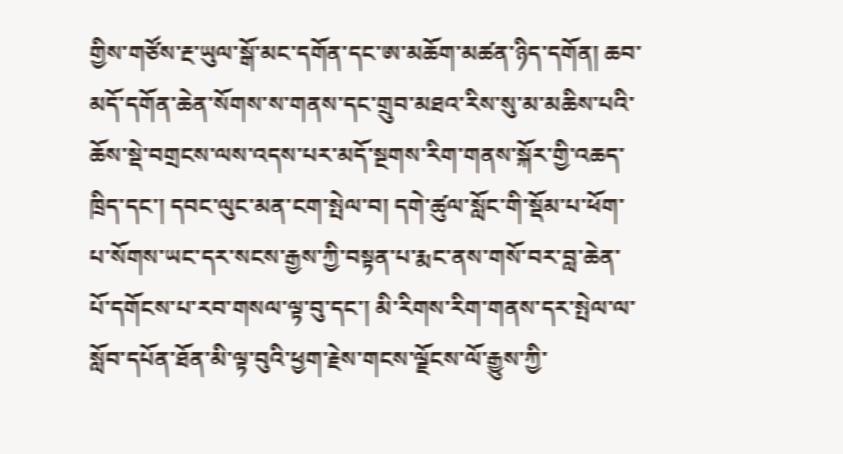གྱིས་གཙོས་རྔ་ཡུལ་སྒོ་མང་དགོན་དང་ཨ་མཆོག་མཚན་ཉིད་དགོན། ཆབ་མདོ་དགོན་ཆེན་སོགས་ས་གནས་དང་གྲུབ་མཐའ་རིས་སུ་མ་མཆིས་པའི་ཆོས་སྡེ་བགྲངས་ལས་འདས་པར་མདོ་སྔགས་རིག་གནས་སྐོར་གྱི་འཆད་ཁྲིད་དང་། དབང་ལུང་མན་ངག་སྤེལ་བ། དགེ་ཚུལ་སློང་གི་སྡོམ་པ་ཕོག་པ་སོགས་ཡང་དར་སངས་རྒྱས་ཀྱི་བསྟན་པ་རྨང་ནས་གསོ་བར་བླ་ཆེན་པོ་དགོངས་པ་རབ་གསལ་ལྟ་བུ་དང་། མི་རིགས་རིག་གནས་དར་སྤེལ་ལ་སློབ་དཔོན་ཐོན་མི་ལྟ་བུའི་ཕྱག་རྗེས་གངས་ལྗོངས་ལོ་རྒྱུས་ཀྱི་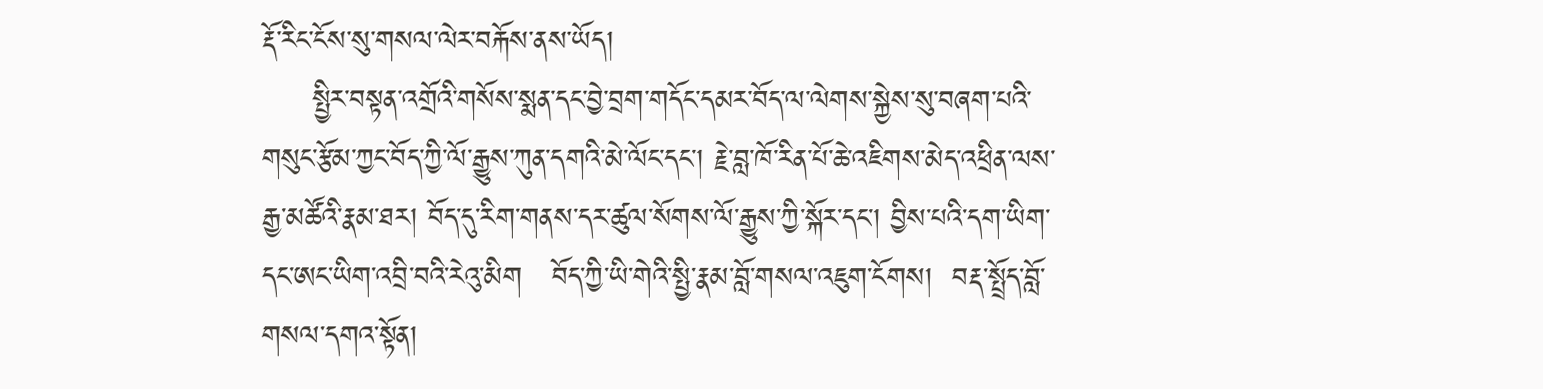རྡོ་རིང་ངོས་སུ་གསལ་ལེར་བརྐོས་ནས་ཡོད།
     སྤྱིར་བསྟན་འགྲོའི་གསོས་སྨན་དང་བྱེ་བྲག་གདོང་དམར་བོད་ལ་ལེགས་སྐྱེས་སུ་བཞག་པའི་གསུང་རྩོམ་ཀྱང་བོད་ཀྱི་ལོ་རྒྱུས་ཀུན་དགའི་མེ་ལོང་དང་། རྗེ་བླ་ཁོ་རིན་པོ་ཆེ་འཇིགས་མེད་འཕྲིན་ལས་རྒྱ་མཚོའི་རྣམ་ཐར། བོད་དུ་རིག་གནས་དར་ཚུལ་སོགས་ལོ་རྒྱུས་ཀྱི་སྐོར་དང་། བྱིས་པའི་དག་ཡིག་དང་ཨང་ཡིག་འབྲི་བའི་རེའུ་མིག   བོད་ཀྱི་ཡི་གེའི་སྤྱི་རྣམ་བློ་གསལ་འཇུག་ངོགས།  བརྡ་སྤྲོད་བློ་གསལ་དགའ་སྟོན།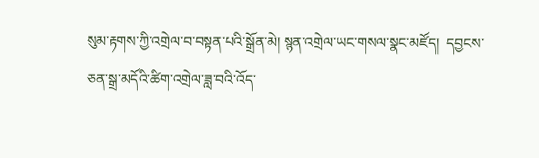སུམ་རྟགས་ཀྱི་འགྲེལ་བ་བསྟན་པའི་སྒྲོན་མེ། སྙན་འགྲེལ་ཡང་གསལ་སྣང་མཛོད།  དབྱངས་ཅན་སྒྲ་མདོའི་ཚིག་འགྲེལ་ཟླ་བའི་འོད་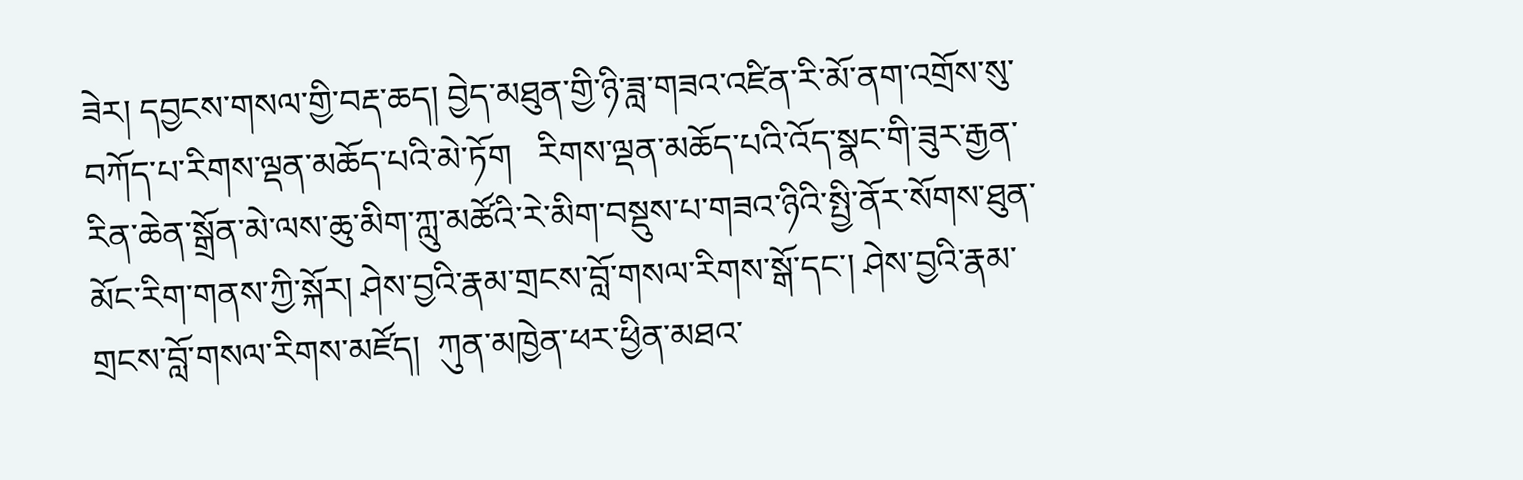ཟེར། དབྱངས་གསལ་གྱི་བརྡ་ཆད། བྱེད་མཐུན་གྱི་ཉི་ཟླ་གཟའ་འཛིན་རི་མོ་ནག་འགྲོས་སུ་བཀོད་པ་རིགས་ལྡན་མཆོད་པའི་མེ་ཏོག   རིགས་ལྡན་མཆོད་པའི་འོད་སྣང་གི་ཟུར་རྒྱན་རིན་ཆེན་སྒྲོན་མེ་ལས་ཆུ་མིག་ཀླུ་མཚོའི་རེ་མིག་བསྡུས་པ་གཟའ་ཉིའི་སྤྱི་ནོར་སོགས་ཐུན་མོང་རིག་གནས་ཀྱི་སྐོར། ཤེས་བྱའི་རྣམ་གྲངས་བློ་གསལ་རིགས་སྒོ་དང་། ཤེས་བྱའི་རྣམ་གྲངས་བློ་གསལ་རིགས་མཛོད།  ཀུན་མཁྱེན་ཕར་ཕྱིན་མཐའ་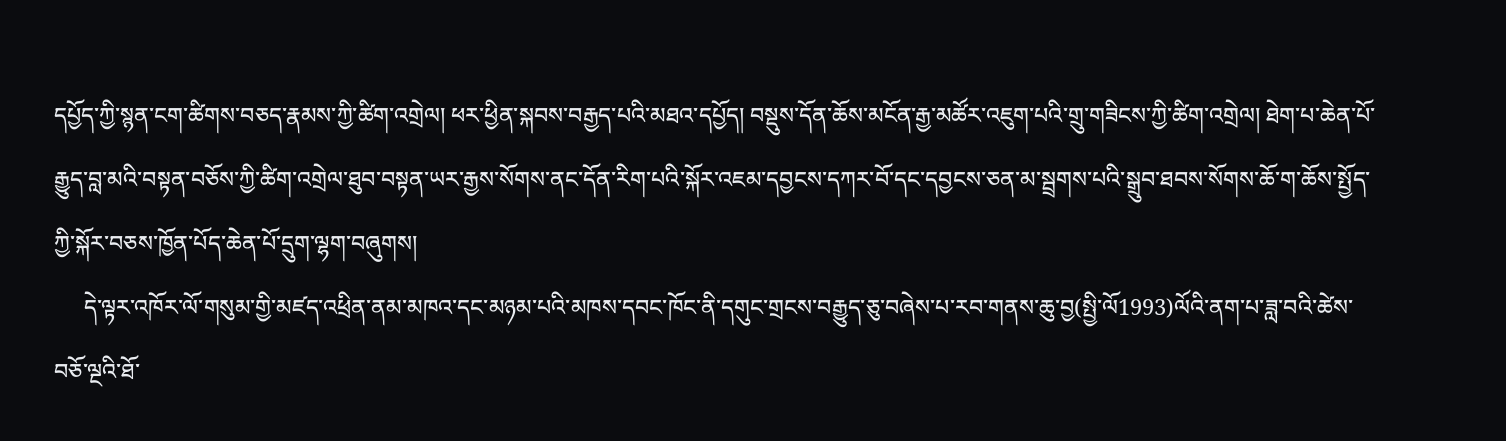དཔྱོད་ཀྱི་སྙན་ངག་ཚིགས་བཅད་རྣམས་ཀྱི་ཚིག་འགྲེལ། ཕར་ཕྱིན་སྐབས་བརྒྱད་པའི་མཐའ་དཔྱོད། བསྡུས་དོན་ཆོས་མངོན་རྒྱ་མཚོར་འཇུག་པའི་གྲུ་གཟིངས་ཀྱི་ཚིག་འགྲེལ། ཐེག་པ་ཆེན་པོ་རྒྱུད་བླ་མའི་བསྟན་བཅོས་ཀྱི་ཚིག་འགྲེལ་ཐུབ་བསྟན་ཡར་རྒྱས་སོགས་ནང་དོན་རིག་པའི་སྐོར་འཇམ་དབྱངས་དཀར་བོ་དང་དབྱངས་ཅན་མ་སྦྲགས་པའི་སྒྲུབ་ཐབས་སོགས་ཆོ་ག་ཆོས་སྤྱོད་ཀྱི་སྐོར་བཅས་ཁྱོན་པོད་ཆེན་པོ་དྲུག་ལྷག་བཞུགས།
     དེ་ལྟར་འཁོར་ལོ་གསུམ་གྱི་མཛད་འཕྲིན་ནམ་མཁའ་དང་མཉམ་པའི་མཁས་དབང་ཁོང་ནི་དགུང་གྲངས་བརྒྱུད་ཅུ་བཞེས་པ་རབ་གནས་ཆུ་བྱ(སྤྱི་ལོ1993)ལོའི་ནག་པ་ཟླ་བའི་ཚེས་བཅོ་ལྔའི་ཐོ་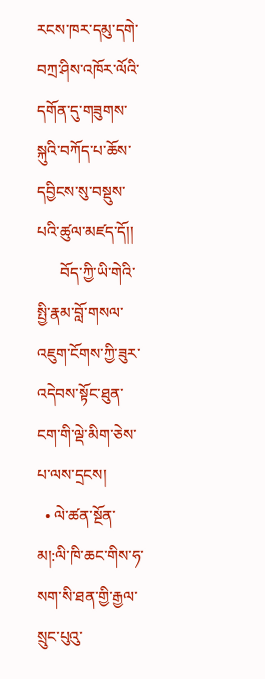རངས་ཁར་དམུ་དགེ་བཀྲ་ཤིས་འཁོར་ལོའི་དགོན་དུ་གཟུགས་སྐུའི་བཀོད་པ་ཆོས་དབྱིངས་སུ་བསྡུས་པའི་ཚུལ་མཛད་དོ།།
      བོད་ཀྱི་ཡི་གེའི་སྤྱི་རྣམ་བློ་གསལ་འཇུག་ངོགས་ཀྱི་ཟུར་འདེབས་སྟོང་ཐུན་ངག་གི་ལྡེ་མིག་ཅེས་པ་ལས་དྲངས།
  • ལེ་ཚན་སྔོན་མ།:ལི་ཁི་ཆང་གིས་ཧ་སག་སི་ཐན་གྱི་རྒྱལ་སྲུང་པུའུ་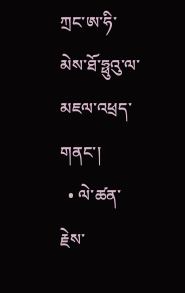ཀྲང་ཨ་ཧི་མེས་ཐོ་ཧྥུའུ་ལ་མཇལ་འཕྲད་གནང་།
  • ལེ་ཚན་རྗེས་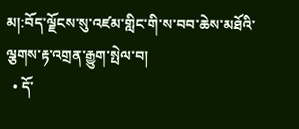མ།:བོད་ལྗོངས་སུ་འཛམ་གླིང་གི་ས་བབ་ཆེས་མཐོའི་ལྕགས་རྟ་འགྲན་རྒྱུག་སྤེལ་བ།
  • དོ་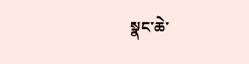སྣང་ཆེ་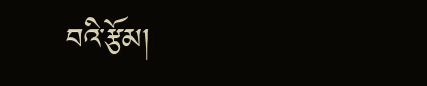བའི་རྩོམ།